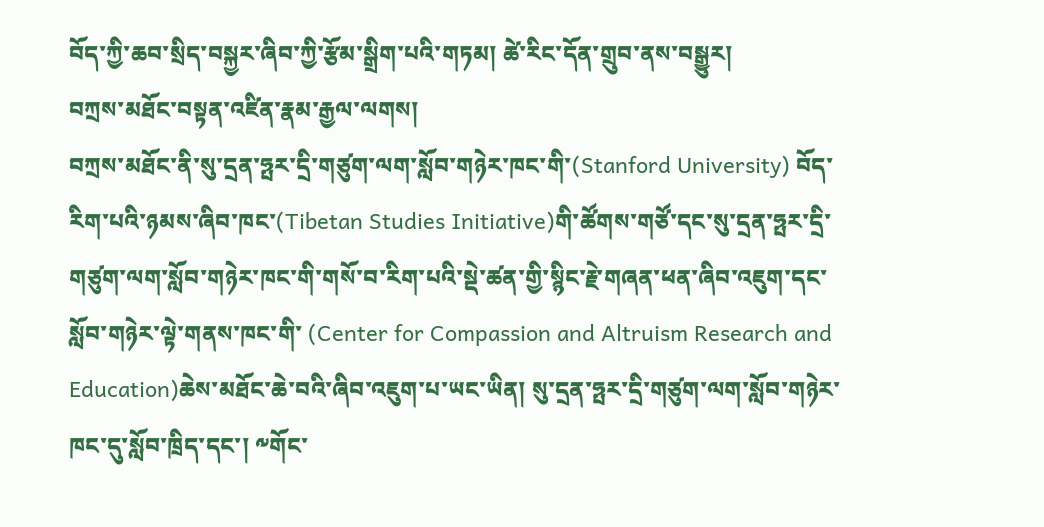བོད་ཀྱི་ཆབ་སྲིད་བསྐྱར་ཞིབ་ཀྱི་རྩོམ་སྒྲིག་པའི་གཏམ། ཚེ་རིང་དོན་གྲུབ་ནས་བསྒྱུར།
བཀྲས་མཐོང་བསྟན་འཛིན་རྣམ་རྒྱལ་ལགས།
བཀྲས་མཐོང་ནི་སུ་དྲན་ཧྤར་དྲི་གཙུག་ལག་སློབ་གཉེར་ཁང་གི་(Stanford University) བོད་རིག་པའི་ཉམས་ཞིབ་ཁང་(Tibetan Studies Initiative)གི་ཚོགས་གཙོ་དང་སུ་དྲན་ཧྤར་དྲི་གཙུག་ལག་སློབ་གཉེར་ཁང་གི་གསོ་བ་རིག་པའི་སྡེ་ཚན་གྱི་སྙིང་རྗེ་གཞན་ཕན་ཞིབ་འཇུག་དང་སློབ་གཉེར་ལྟེ་གནས་ཁང་གི་ (Center for Compassion and Altruism Research and Education)ཆེས་མཐོང་ཆེ་བའི་ཞིབ་འཇུག་པ་ཡང་ཡིན། སུ་དྲན་ཧྤར་དྲི་གཙུག་ལག་སློབ་གཉེར་ཁང་དུ་སློབ་ཁྲིད་དང་། ༸གོང་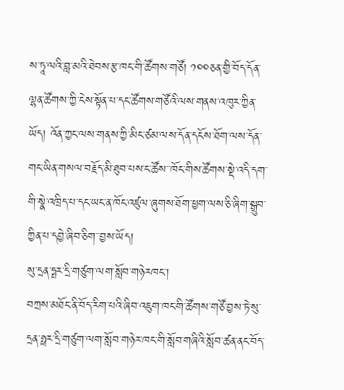ས་ཏཱ་ལའི་བླ་མའི་ཐེབས་རྩ་ཁང་གི་ཚོགས་གཙོ། ༡༠༠ཅན་གྱི་བོད་དོན་ལྷན་ཚོགས་ཀྱི་ངེས་སྟོན་པ་དང་ཚོགས་གཙོའི་ལས་གནས་འཁུར་ཀྱིན་ཡོད། འོན་ཀྱང་ལས་གནས་ཀྱི་མིང་ཙམ་ལས་དོན་དངོས་ཐོག་ལས་དོན་གང་ཡིན་གསལ་བརྗོད་མི་ཐུབ་པས་ང་ཚོས་་ཁོང་གིས་ཚོགས་སྡེ་འདི་དག་གི་སྣེ་འཁྲིད་པ་དང་ཡང་ན་ཁོང་འཛུལ་ཞུགས་ཐོག་ཕྱག་ལས་ཅི་ཞིག་སྒྲུབ་ཀྱིན་པ་དབྱེ་ཞིབ་ཅིག་་བྱས་ཡོད།
སུ་དྲན་ཧྤར་དྲི་གཙུག་ལག་སློབ་གཉེརཁང་།
བཀྲས་མཐོང་ནི་བོད་རིག་པའི་ཞིབ་འཇུག་ཁང་གི་ཚོགས་གཙོ་བྱས་ཏེ་སུ་དྲན་ཧྥར་དྲི་གཙུག་ལག་སློབ་གཉེར་ཁང་གི་སློབ་གཞིའི་སློབ་ཚན་ནང་བོད་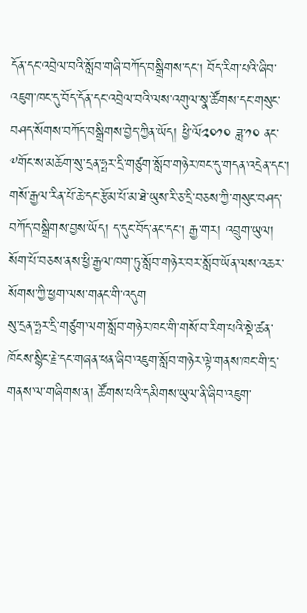དོན་དང་འབྲེལ་བའི་སློབ་གཞི་བཀོད་བསྒྲིགས་དང། བོད་རིག་པའི་ཞིབ་འཇུག་ཁང་དུ་བོད་དོན་དང་འབྲེལ་བའི་ལས་འགུལ་སྣ་ཚོགས་དང་གསུང་བཤད་སོགས་བཀོད་བསྒྲིགས་བྱེད་ཀྱིན་ཡོད། ཕྱི་ལོ༢༠༡༠ ཟླ་༡༠ ནང་༸གོང་ས་མཆོག་སུ་དྲན་ཧྤར་དྲི་གཙུག་སློབ་གཉེར་ཁང་དུ་གདན་འདྲེན་དང་། གསོ་རྒྱལ་རིན་པོ་ཆེ་དང་རྩོམ་པོ་མ་ཐེ་ཡུས་རི་ཅ་དྲི་བཅས་ཀྱི་གསུང་བཤད་བཀོད་བསྒྲིགས་བྱས་ཡོད། ད་དུང་བོད་ནང་དང། རྒྱ་གར། འབྲུག་ཡུལ། སོག་པོ་བཅས་ནས་ཕྱི་རྒྱལ་ཁག་ཏུ་སློབ་གཉེར་བར་སློབ་ཡོན་ལས་འཆར་སོགས་ཀྱི་ཕྱག་ལས་གནང་གི་འདུག
སུ་དྲན་ཧྤར་དྲི་གཙུག་ལག་སློབ་གཉེར་ཁང་གི་གསོ་བ་རིག་པའི་སྡེ་ཚན་ཁོངས་སྙིང་རྗེ་དང་གཞན་ཕན་ཞིབ་འཇུག་སློབ་གཉེར་ལྟེ་གནས་ཁང་གི་དྲ་གནས་ལ་གཞིགས་ན། ཚོགས་པའི་དམིགས་ཡུལ་ནི་ཞིབ་འཇུག་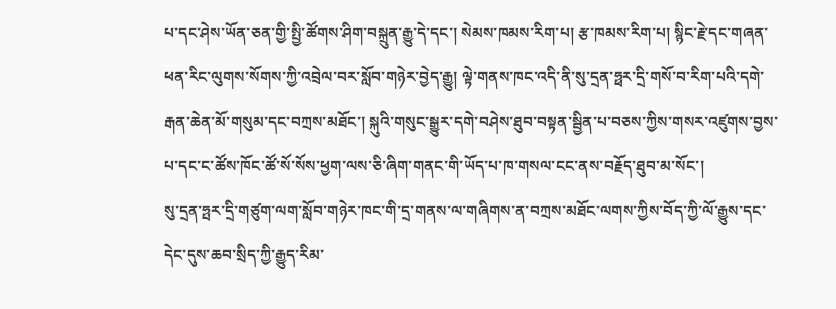པ་དང་ཤེས་ཡོན་ཅན་གྱི་སྤྱི་ཚོགས་ཤིག་བསྐྲུན་རྒྱུ་དེ་དང་། སེམས་ཁམས་རིག་པ། རྩ་ཁམས་རིག་པ། སྙིང་རྗེ་དང་གཞན་ཕན་རིང་ལུགས་སོགས་ཀྱི་འབྲེལ་བར་སློབ་གཉེར་བྱེད་རྒྱུ། ལྟེ་གནས་ཁང་འདི་ནི་སུ་དྲན་ཧྥར་དྲི་གསོ་བ་རིག་པའི་དགེ་རྒན་ཆེན་མོ་གསུམ་དང་བཀྲས་མཐོང་། སྐུའི་གསུང་སྒྱུར་དགེ་བཤེས་ཐུབ་བསྟན་སྦྱིན་པ་བཅས་ཀྱིས་གསར་འཛུགས་བྱས་པ་དང་ང་ཚོས་ཁོང་ཚོ་སོ་སོས་ཕྱག་ལས་ཅི་ཞིག་གནང་གི་ཡོད་པ་ཁ་གསལ་ངང་ནས་བརྗོད་ཐུབ་མ་སོང་།
སུ་དྲན་ཧྤར་དྲི་གཙུག་ལག་སློབ་གཉེར་ཁང་གི་དྲ་གནས་ལ་གཞིགས་ན་བཀྲས་མཐོང་ལགས་ཀྱིས་བོད་ཀྱི་ལོ་རྒྱུས་དང་དེང་དུས་ཆབ་སྲིད་ཀྱི་རྒྱུད་རིམ་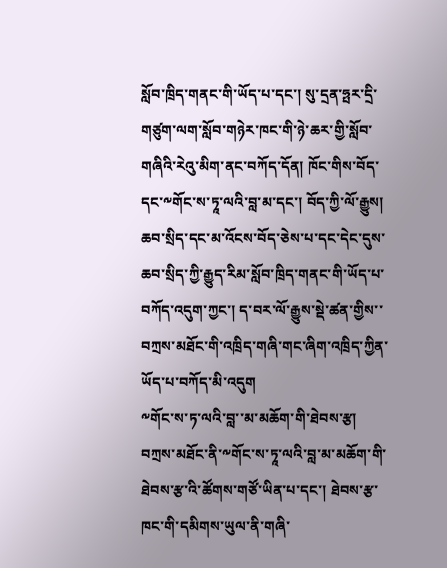སློབ་ཁྲིད་གནང་གི་ཡོད་པ་དང་། སུ་དྲན་ཧྤར་དྲི་གཙུག་ལག་སློབ་གཉེར་ཁང་གི་ཉེ་ཆར་གྱི་སློབ་གཞིའི་རེའུ་མིག་ནང་བཀོད་དོན། ཁོང་གིས་བོད་དང་༸གོང་ས་ཏཱ་ལའི་བླ་མ་དང་། བོད་ཀྱི་ལོ་རྒྱུས། ཆབ་སྲིད་དང་མ་འོངས་བོད་ཅེས་པ་དང་དེང་དུས་ཆབ་སྲིད་ཀྱི་རྒྱུད་རིམ་སློབ་ཁྲིད་གནང་གི་ཡོད་པ་བཀོད་འདུག་ཀྱང་། ད་བར་ལོ་རྒྱུས་སྡེ་ཚན་གྱིས་་བཀྲས་མཐོང་གི་འཁྲིད་གཞི་གང་ཞིག་འཁྲིད་ཀྱིན་ཡོད་པ་བཀོད་མི་འདུག
༸གོང་ས་ཏ་ལའི་བླ་་མ་མཆོག་གི་ཐེབས་རྩ།
བཀྲས་མཐོང་ནི་༸གོང་ས་ཏཱ་ལའི་བླ་མ་མཆོག་གི་ཐེབས་རྩ་འི་ཚོགས་གཙོ་ཡིན་པ་དང་། ཐེབས་རྩ་ཁང་གི་དམིགས་ཡུལ་ནི་གཞི་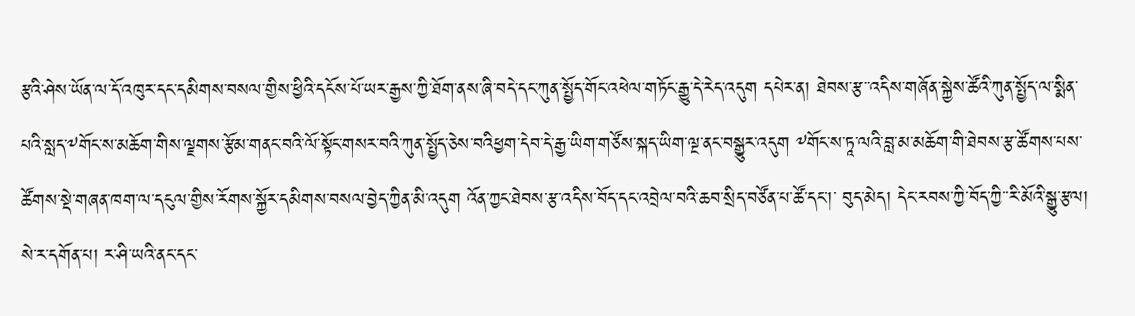རྩའི་ཤེས་ཡོན་ལ་དོ་འཁུར་དང་དམིགས་བསལ་གྱིས་ཕྱིའི་དངོས་པོ་ཡར་རྒྱས་ཀྱི་ཐོག་ནས་ཞི་བདེ་དང་ཀུན་སྤྱོད་གོང་འཕེལ་གཏོང་རྒྱུ་དེ་རེད་འདུག དཔེར་ན། ཐེབས་རྩ་་འདིས་གཞོན་སྐྱེས་ཚོའི་ཀུན་སྤྱོད་ལ་སྨིན་པའི་སླད་༸གོང་ས་མཆོག་གིས་ལྗགས་རྩོམ་གནང་བའི་ལོ་སྟོང་གསར་བའི་ཀུན་སྤྱོད་ཅེས་བའིཕྱག་དེབ་དེ་རྒྱ་ཡིག་གཙོས་སྐད་ཡིག་ལྔ་ནང་བསྒྱུར་འདུག ༸གོང་ས་ཏཱ་ལའི་བླ་མ་མཆོག་གི་ཐེབས་རྩ་ཚོགས་པས་ཚོགས་སྡེ་གཞན་ཁག་ལ་དངུལ་གྱིས་རོགས་སྐྱོར་དམིགས་བསལ་བྱེད་ཀྱིན་མི་འདུག འོན་ཀྱང་ཐེབས་རྩ་འདིས་བོད་དང་འབྲེལ་བའི་ཆབ་སྲིད་བཙོན་པ་ཚོ་དང་།་ བུད་མེད། དེང་རབས་ཀྱི་བོད་ཀྱི་་རི་མོའི་སྒྱུ་རྩལ། སེ་ར་དགོན་པ། ར་ཤི་ཡའི་ནང་དང་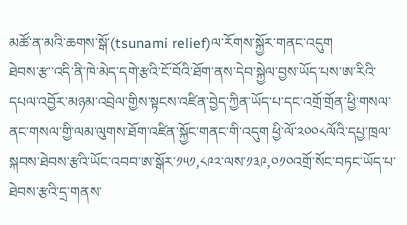མཚོ་ན་མའི་ཆགས་སྒོ་(tsunami relief)ལ་རོགས་སྐྱོར་གནང་འདུག
ཐེབས་རྩ་་འདི་ནི་ཁེ་མེད་དགེ་རྩའི་ངོ་བོའི་ཐོག་ནས་དེབ་སྐྱེལ་བྱས་ཡོད་པས་ཨ་རིའི་དཔལ་འབྱོར་མཉམ་འབྲེལ་གྱིས་སྟངས་འཛིན་བྱེད་ཀྱིན་ཡོད་པ་དང་འགྲོ་གྲོན་ཕྱི་གསལ་ནང་གསལ་གྱི་ལམ་ལུགས་ཐོག་འཛིན་སྐྱོང་གནང་གི་འདུག ཕྱི་ལོ་༢༠༠༨ལོའི་དཔྱ་ཁྲལ་སྐབས་ཐེབས་རྩའི་ཡོང་འབབ་ཨ་སྒོར་༡༥༡,༨༩༢་ལས་༡༣༩,༠༡༠འགྲོ་སོང་བཏང་ཡོད་པ་ཐེབས་རྩའི་དྲ་གནས་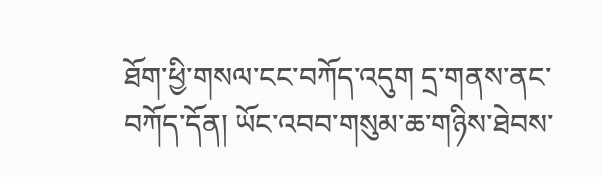ཐོག་ཕྱི་གསལ་ངང་བཀོད་འདུག དྲ་གནས་ནང་བཀོད་དོན། ཡོང་འབབ་གསུམ་ཆ་གཉིས་ཐེབས་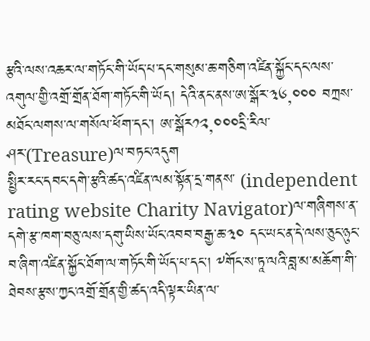རྩའི་ལས་འཆར་ལ་གཏོང་གི་ཡོད་པ་དང་གསུམ་ཆ་གཅིག་འཛིན་སྐྱོང་དང་ལས་འགུལ་གྱི་འགྲོ་གྲོན་ཐོག་གཏོང་གི་ཡོད། དེའི་ནང་ནས་ཨ་སྒོར་༣༦,༠༠༠ བཀྲས་མཐོང་ལགས་ལ་གསོལ་ཕོག་དང་། ཨ་སྒོར༡༢,༠༠༠དྲི་རིལ་ཤར་(Treasure)ལ་བཏང་འདུག
སྤྱིར་རང་དབང་དགེ་རྩའི་ཚད་འཛིན་ལམ་སྟོན་དྲ་གནས་ (independent rating website Charity Navigator)ལ་གཞིགས་ན་དགེ་རྩ་ཁག་བཅུ་ལས་དགུ་ཡིས་ཡོང་འབབ་བརྒྱ་ཆ་༣༠ དང་ཡང་ན་དེ་ལས་ཅུང་ཉུང་བ་ཞིག་འཛིན་སྐྱོང་ཐོག་ལ་གཏོང་གི་ཡོད་པ་དང་། ༸གོང་ས་ཏཱ་ལའི་བླ་མ་མཆོག་གི་ཐེབས་རྩས་ཀྱང་འགྲོ་གྲོན་གྱི་ཚད་འདི་ལྟར་ཡིན་ལ་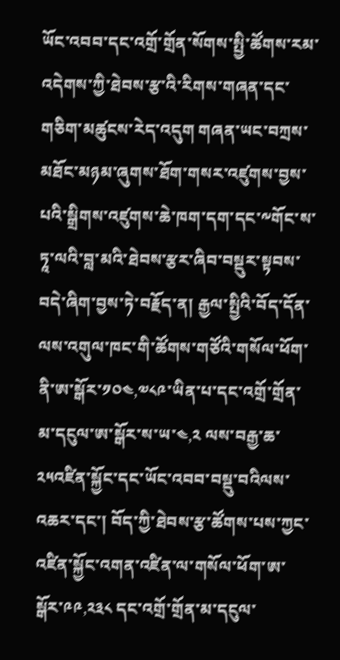ཡོང་འབབ་དང་འགྲོ་གྲོན་སོགས་སྤྱི་ཚོགས་རམ་འདེགས་ཀྱི་ཐེབས་རྩ་འི་རིགས་གཞན་དང་གཅིག་མཚུངས་རེད་འདུག གཞན་ཡང་བཀྲས་མཐོང་མཉམ་ཞུགས་ཐོག་གསར་འཛུགས་བྱས་པའི་སྒྲིགས་འཛུགས་ཆེ་ཁག་དག་དང་༸གོང་ས་ཏཱ་ལའི་བླ་མའི་ཐེབས་རྩར་ཞིབ་བསྡུར་སྟབས་བདེ་ཞིག་བྱས་ཏེ་བརྗོད་ན། རྒྱལ་སྤྱིའི་བོད་དོན་ལས་འགུལ་ཁང་གི་ཚོགས་གཙོའི་གསོལ་ཕོག་ནི་ཨ་སྒོར་༡༠༤,༧༨༩་ཡིན་པ་དང་འགྲོ་གྲོན་མ་དངུལ་ཨ་སྒོར་ས་ཡ་༤,༢ ལས་བརྒྱ་ཆ་༢༥འཛིན་སྐྱོང་དང་ཡོང་འབབ་བསྡུ་བའིལས་འཆར་དང་། བོད་ཀྱི་ཐེབས་རྩ་ཚོགས་པས་ཀྱང་འཛིན་སྐྱོང་འགན་འཛིན་ལ་གསོལ་ཕོག་ཨ་སྒོར་༩༩,༢༣༨ དང་འགྲོ་གྲོན་མ་དངུལ་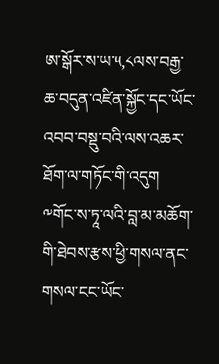ཨ་སྒོར་ས་ཡ་༥,༨ལས་བརྒྱ་ཆ་བདུན་འཛིན་སྐྱོང་དང་ཡོང་འབབ་བསྡུ་བའི་ལས་འཆར་ཐོག་ལ་གཏོང་གི་འདུག ༸གོང་ས་ཏཱ་ལའི་བླ་མ་མཆོག་གི་ཐེབས་རྩས་ཕྱི་གསལ་ནང་གསལ་ངང་ཡོང་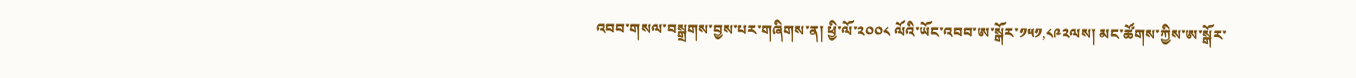འབབ་གསལ་བསྒྲགས་བྱས་པར་གཞིགས་ན། ཕྱི་ལོ་༢༠༠༨ ལོའི་ཡོང་འབབ་ཨ་སྒོར་༡༥༡,༨༩༢ལས། མང་ཚོགས་ཀྱིས་ཨ་སྒོར་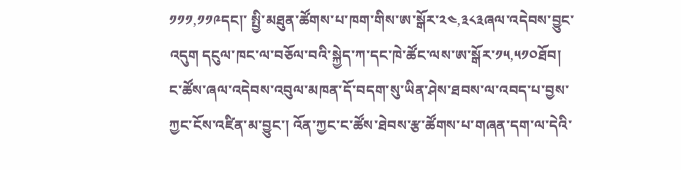༡༡༡,༡༡༩དང།་ སྤྱི་མཐུན་ཚོགས་པ་ཁག་གིས་ཨ་སྒོར་༢༤,༣༨༣ཞལ་འདེབས་བྱུང་འདུག དངུལ་ཁང་ལ་བཅོལ་བའི་སྐྱེད་ཀ་དང་ཁེ་ཚོང་ལས་ཨ་སྒོར་༡༥,༥༡༠ཐོབ། ང་ཚོས་ཞལ་འདེབས་འབུལ་མཁན་དོ་བདག་སུ་ཡིན་ཤེས་ཐབས་ལ་འབད་པ་བྱས་ཀྱང་ངོས་འཛིན་མ་བྱུང་། འོན་ཀྱང་ང་ཚོས་ཐེབས་རྩ་ཚོགས་པ་གཞན་དག་ལ་དེའི་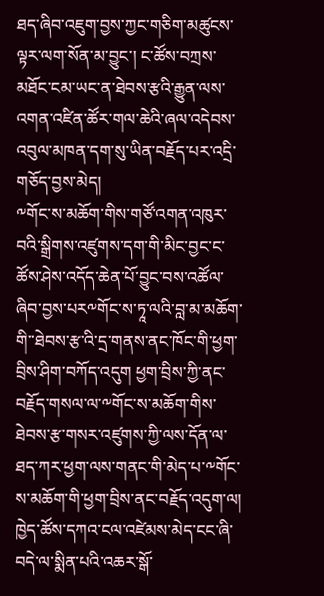ཐད་ཞིབ་འཇུག་བྱས་ཀྱང་གཅིག་མཚུངས་ལྟར་ལག་སོན་མ་བྱུང་། ང་ཚོས་བཀྲས་མཐོང་ངམ་ཡང་ན་ཐེབས་རྩའི་རྒྱུན་ལས་འགན་འཛིན་ཚོར་གལ་ཆེའི་ཞལ་འདེབས་འབུལ་མཁན་དག་སུ་ཡིན་བརྗོད་པར་འདྲི་གཅོད་བྱས་མེད།
༸གོང་ས་མཆོག་གིས་གཙོ་འགན་འཁུར་བའི་སྒྲིགས་འཛུགས་དག་གི་མིང་བྱང་ང་ཚོས་ཤེས་འདོད་ཆེན་པོ་བྱུང་བས་འཚོལ་ཞིབ་བྱས་པར༸གོང་ས་ཏཱ་ལའི་བླ་མ་མཆོག་གི་་ཐེབས་རྩ་འི་དྲ་གནས་ནང་ཁོང་གི་ཕྱག་བྲིས་ཤིག་བཀོད་འདུག ཕྱག་བྲིས་ཀྱི་ནང་བརྗོད་གསལ་ལ་༸གོང་ས་མཆོག་གིས་ཐེབས་རྩ་གསར་འཛུགས་ཀྱི་ལས་དོན་ལ་ཐད་ཀར་ཕྱག་ལས་གནང་གི་མེད་པ་༸གོང་ས་མཆོག་གི་ཕྱག་བྲིས་ནང་བརྗོད་འདུག་ལ། ཁྱེད་ཚོས་དཀའ་ངལ་འཛེམས་མེད་ངང་ཞི་བདེ་ལ་སྨིན་པའི་འཆར་སྒོ་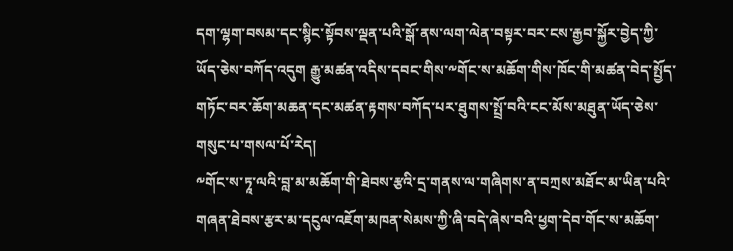དག་ལྷག་བསམ་དང་སྙིང་སྟོབས་ལྡན་པའི་སྒོ་ནས་ལག་ལེན་བསྟར་བར་ངས་རྒྱབ་སྐྱོར་བྱེད་ཀྱི་ཡོད་ཅེས་བཀོད་འདུག རྒྱུ་མཚན་འདིས་དབང་གིས་༸གོང་ས་མཆོག་གིས་ཁོང་གི་མཚན་བེད་སྤྱོད་གཏོང་བར་ཆོག་མཆན་དང་མཚན་རྟགས་བཀོད་པར་ཐུགས་སྤྲོ་བའི་ངང་མོས་མཐུན་ཡོད་ཅེས་གསུང་པ་གསལ་པོ་རེད།
༸གོང་ས་ཏཱ་ལའི་བླ་མ་མཆོག་གི་ཐེབས་རྩའི་དྲ་གནས་ལ་གཞིགས་ན་བཀྲས་མཐོང་མ་ཡིན་པའི་གཞན་ཐེབས་རྩར་མ་དངུལ་འཇོག་མཁན་སེམས་ཀྱི་ཞི་བདེ་ཞེས་བའི་ཕྱག་དེབ་གོང་ས་མཆོག་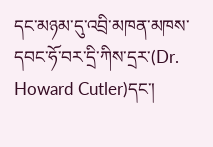དང་མཉམ་དུ་འབྲི་མཁན་མཁས་དབང་ཧོ་བར་དྲི་ཀིས་དྲར་(Dr. Howard Cutler)དང་།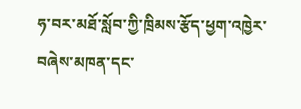ཧ་བར་མཐོ་སློབ་ཀྱི་ཁྲིམས་རྩོད་ཕྱག་འཁྱེར་བཞེས་མཁན་དང་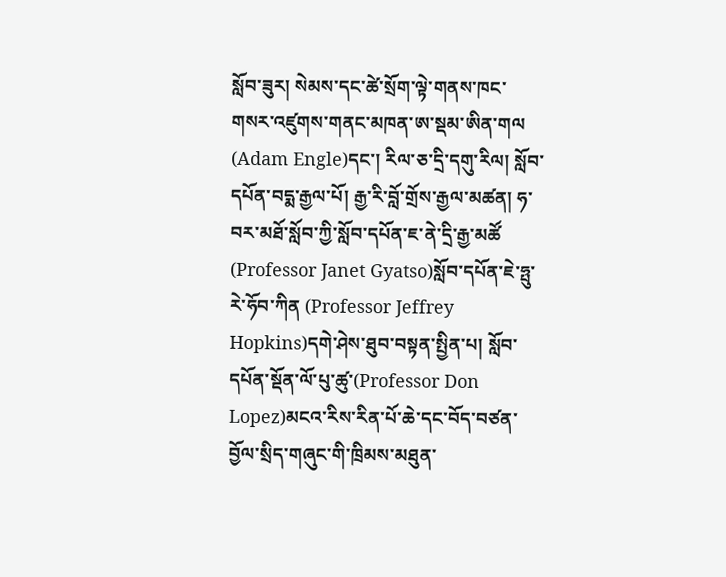སློབ་ཟུར། སེམས་དང་ཚེ་སྲོག་ལྟེ་གནས་ཁང་གསར་འཛུགས་གནང་མཁན་ཨ་སྡམ་ཨིན་གལ (Adam Engle)དང་། རིལ་ཅ་དྲི་དགུ་རིལ། སློབ་དཔོན་བདྨ་རྒྱལ་པོ། རྒྱ་རི་བློ་གྲོས་རྒྱལ་མཚན། ཧ་བར་མཐོ་སློབ་ཀྱི་སློབ་དཔོན་ཇ་ནེ་དྲི་རྒྱ་མཚོ (Professor Janet Gyatso)སློབ་དཔོན་ཇེ་ཧྤུ་རེ་ཧོབ་ཀིན (Professor Jeffrey Hopkins)དགེ་ཤེས་ཐུབ་བསྟན་སྤྱིན་པ། སློབ་དཔོན་སྡོན་ལོ་པུ་ཚུ་(Professor Don Lopez)མངའ་རིས་རིན་པོ་ཆེ་དང་བོད་བཙན་བྱོལ་སྲིད་གཞུང་གི་ཁྲིམས་མཐུན་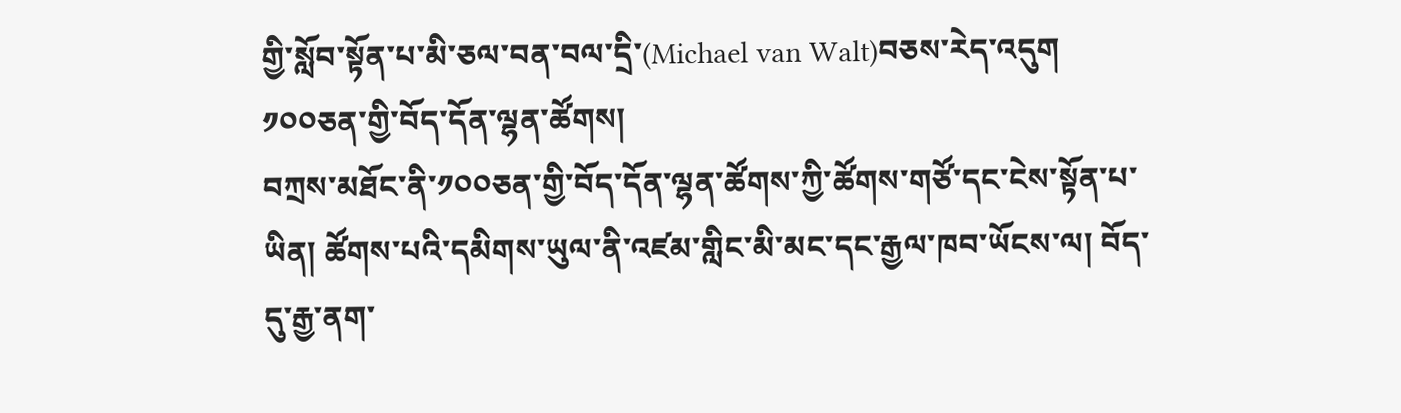གྱི་སློབ་སྟོན་པ་མི་ཅལ་བན་བལ་དྲི་(Michael van Walt)བཅས་རེད་འདུག
༡༠༠ཅན་གྱི་བོད་དོན་ལྷན་ཚོགས།
བཀྲས་མཐོང་ནི་༡༠༠ཅན་གྱི་བོད་དོན་ལྷན་ཚོགས་ཀྱི་ཚོགས་གཙོ་དང་ངེས་སྟོན་པ་ཡིན། ཚོགས་པའི་དམིགས་ཡུལ་ནི་འཛམ་གླིང་མི་མང་དང་རྒྱལ་ཁབ་ཡོངས་ལ། བོད་དུ་རྒྱ་ནག་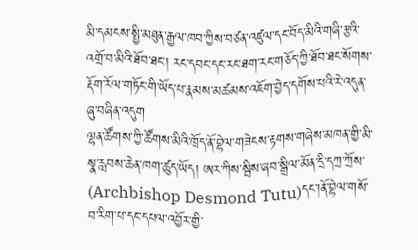མི་དམངས་སྤྱི་མཐུན་རྒྱལ་ཁབ་ཀྱིས་བཙན་འཛུལ་དང་བོད་མིའི་གཞི་རྩའི་འགྲོ་བ་མིའི་ཐོབ་ཐང་། རང་དབང་དང་རང་ཐག་རང་གཅོད་ཀྱི་ཐོབ་ཐང་སོགས་རྡོག་རོལ་གཏོང་གི་ཡོད་པ་རྣམས་མཚམས་འཇོག་བྱེད་དགོས་པའི་རེ་འདུན་ཞུ་བཞིན་འདུག
ལྷན་ཚོགས་ཀྱི་ཚོགས་མིའི་ཁྲོད་ནོ་བྷེལ་གཟེངས་རྟགས་གཞེས་མཁན་གྱི་མི་སྣ་རླབས་ཆེན་ཁག་ཚུད་ཡོད། ཨར་ཀིས་སྦིས་ཞབ་སྒྲིལ་མོན་དྲི་དཀྲ་ཀྲོས་ (Archbishop Desmond Tutu)དང་།ནོ་བྷེལ་གསོ་བ་རིག་པ་དང་དཔལ་འབྱོར་གྱི་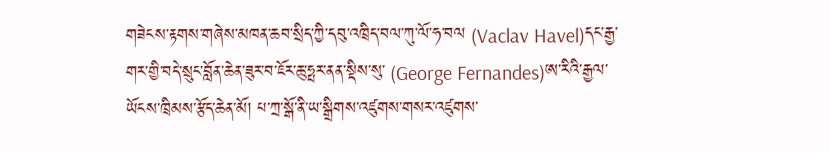གཟེངས་རྟགས་གཞེས་མཁན་ཆབ་སྲིད་ཀྱི་དབུ་འཁྲིད་བལ་ཀུ་ལོ་ཧ་བལ (Vaclav Havel)དང་རྒྱ་གར་གྱི་བདེ་སྲུང་བློན་ཆེན་ཟུར་བ་ཇོར་ཆུ་ཧྤར་ནན་སྡིས་སུ་ (George Fernandes)ཨ་རིའི་རྒྱལ་ཡོངས་ཁྲིམས་རྩོད་ཆེན་མོ། པ་ཀྲ་སྒོ་ནི་ཡ་སྒྲིགས་འཛུགས་གསར་འཛུགས་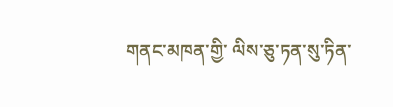གནང་མཁན་གྱི་ ལིས་ཅུ་ཏན་སུ་ཏིན་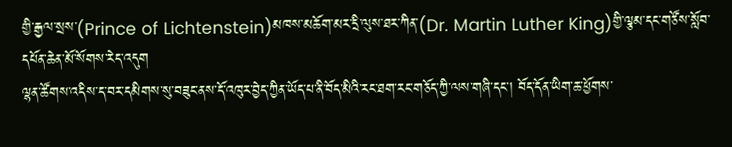གྱི་རྒྱལ་སྲས་(Prince of Lichtenstein)མཁས་མཆོག་མར་དྲི་ལུས་ཐར་ཀིན་(Dr. Martin Luther King)གྱི་ལྕམ་དང་གཙོས་སློབ་དཔོན་ཆེན་མོ་སོགས་རེད་འདུག
ལྷན་ཚོགས་འདིས་ད་བར་དམིགས་སུ་བཟུང་ནས་དོ་འཁུར་བྱེད་ཀྱིན་ཡོད་པ་ནི་བོད་མིའི་རང་ཐག་རང་གཅོད་ཀྱི་ལས་གཞི་དང་། བོད་དོན་ཡིག་ཆ་ཕྱོགས་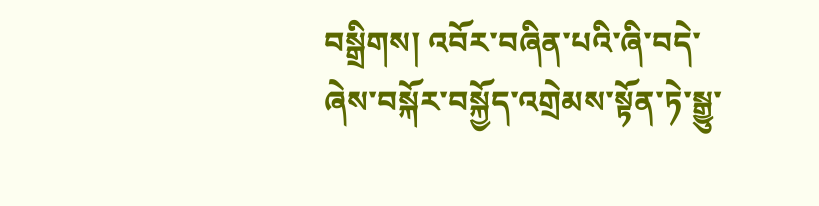བསྒྲིགས། འབོར་བཞིན་པའི་ཞི་བདེ་ཞེས་བསྐོར་བསྐྱོད་འགྲེམས་སྟོན་ཏེ་སྒྱུ་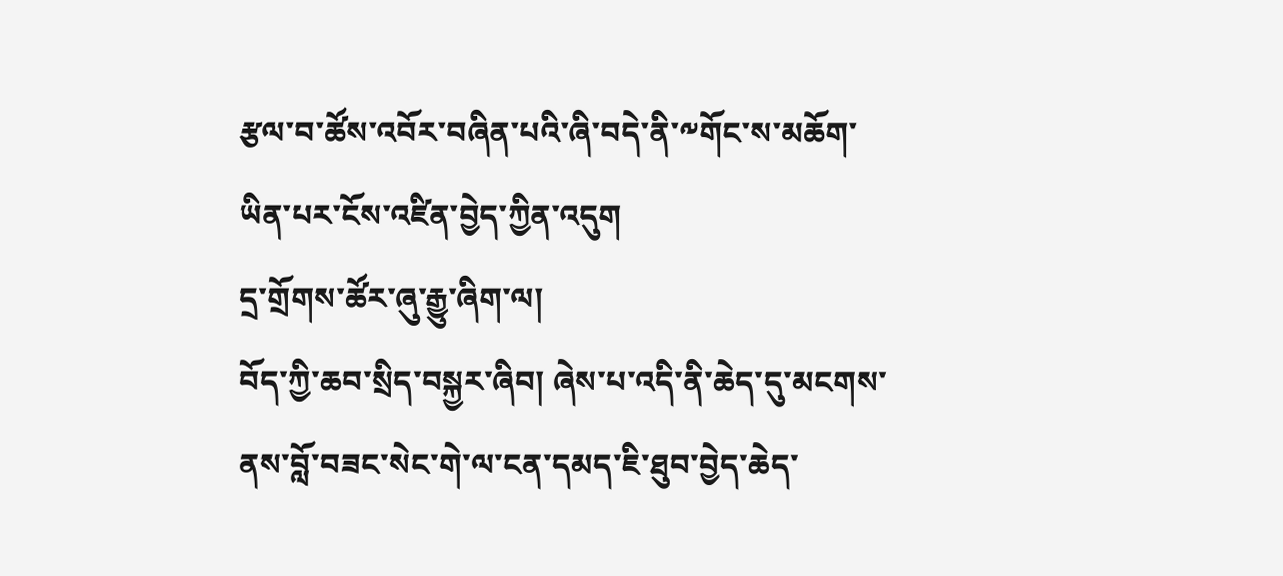རྩལ་བ་ཚོས་འབོར་བཞིན་པའི་ཞི་བདེ་ནི་༸གོང་ས་མཆོག་ཡིན་པར་ངོས་འཛིན་བྱེད་ཀྱིན་འདུག
དྲ་གྲོགས་ཚོར་ཞུ་རྒྱུ་ཞིག་ལ།
བོད་ཀྱི་ཆབ་སྲིད་བསྐྱར་ཞིབ། ཞེས་པ་འདི་ནི་ཆེད་དུ་མངགས་ནས་བློ་བཟང་སེང་གེ་ལ་ངན་དམད་ཇི་ཐུབ་བྱེད་ཆེད་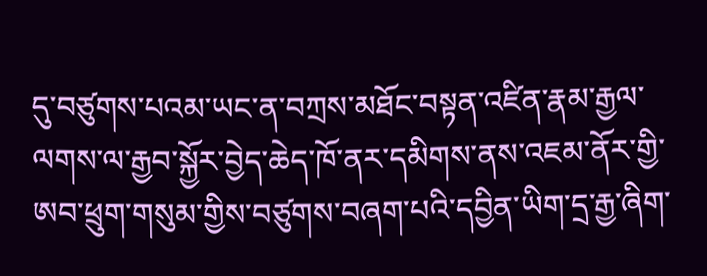དུ་བཙུགས་པའམ་ཡང་ན་བཀྲས་མཐོང་བསྟན་འཛིན་རྣམ་རྒྱལ་ལགས་ལ་རྒྱབ་སྐྱོར་བྱེད་ཆེད་ཁོ་ནར་དམིགས་ནས་འཇམ་ནོར་གྱི་ཨབ་ཕྲུག་གསུམ་གྱིས་བཙུགས་བཞག་པའི་དབྱིན་ཡིག་དྲ་རྒྱ་ཞིག་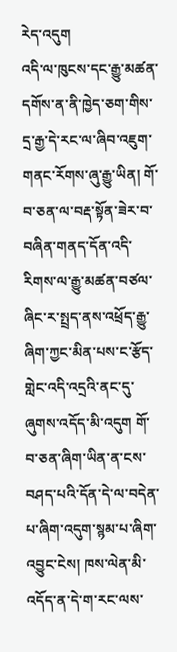རེད་འདུག
འདི་ལ་ཁུངས་དང་རྒྱུ་མཚན་དགོས་ན་ནི་ཁྱེད་ཅག་གིས་དྲ་རྒྱ་དེ་རང་ལ་ཞིབ་འཇུག་གནང་རོགས་ཞུ་རྒྱུ་ཡིན། གོ་བ་ཅན་ལ་བརྡ་སྟོན་ཟེར་བ་བཞིན་གནད་དོན་འདི་རིགས་ལ་རྒྱུ་མཚན་བཙལ་ཞིང་ར་སྤྲད་ནས་འཕྲོད་རྒྱུ་ཞིག་ཀྱང་མིན་པས་ང་རྩོད་གླེང་འདི་འདྲའི་ནང་དུ་ཞུགས་འདོད་མི་འདུག གོ་བ་ཅན་ཞིག་ཡིན་ན་ངས་བཤད་པའི་དོན་དེ་ལ་བདེན་པ་ཞིག་འདུག་སྙམ་པ་ཞིག་འབྱུང་ངེས། ཁས་ལེན་མི་འདོད་ན་དེ་ག་རང་ལས་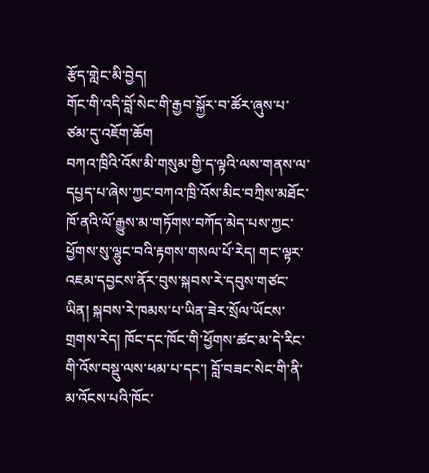རྩོད་གླེང་མི་བྱེད།
གོང་གི་འདི་བློ་སེང་གི་རྒྱབ་སྐྱོར་བ་ཚོར་ཞུས་པ་ཙམ་དུ་འཇོག་ཆོག
བཀའ་ཁྲིའི་འོས་མི་གསུམ་གྱི་ད་ལྟའི་ལས་གནས་ལ་དཔྱད་པ་ཞེས་ཀྱང་བཀའ་ཁྲི་འོས་མིང་བཀྲིས་མཐོང་ཁོ་ནའི་ལོ་རྒྱུས་མ་གཏོགས་བཀོད་མེད་པས་ཀྱང་ཕྱོགས་སུ་ལྷུང་བའི་རྟགས་གསལ་པོ་རེད། གང་ལྟར་འཇམ་དབྱངས་ནོར་བུས་སྐབས་རེ་དབུས་གཙང་ཡིན། སྐབས་རེ་ཁམས་པ་ཡིན་ཟེར་སྲོལ་ཡོངས་གྲགས་རེད། ཁོང་དང་ཁོང་གི་ཕྱོགས་ཚང་མ་དེ་རིང་གི་འོས་བསྡུ་ལས་ཕམ་པ་དང་། བློ་བཟང་སེང་གི་ནི་མ་འོངས་པའི་ཁོང་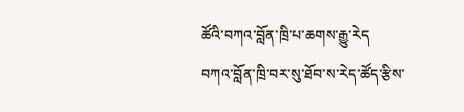ཚོའི་བཀའ་བློན་ཁྲི་པ་ཆགས་རྒྱུ་རེད
བཀའ་བློན་ཁྲི་བར་སུ་ཐོབ་ས་རེད་ཚོད་རྩིས་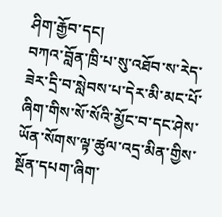ཤིག་རྒྱོབ་དང།
བཀའ་བློན་ཁྲི་པ་སུ་འཐོབ་ས་རེད་ཟེར་དྲི་བ་སླེབས་པ་དེར་མི་མང་པོ་ཞིག་གིས་སོ་སོའི་མྱོང་བ་དང་ཤེས་ཡོན་སོགས་ལྟ་ཚུལ་འདྲ་མིན་གྱིས་སྔོན་དཔག་ཞིག་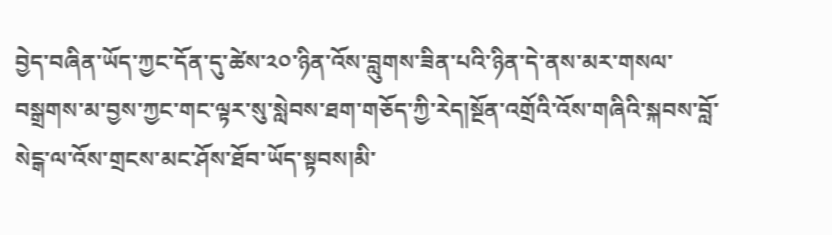བྱེད་བཞིན་ཡོད་ཀྱང་དོན་དུ་ཚེས་༢༠་ཉིན་འོས་བླུགས་ཟིན་པའི་ཉིན་དེ་ནས་མར་གསལ་བསྒྲགས་མ་བྱས་ཀྱང་གང་ལྟར་སུ་སླེབས་ཐག་གཅོད་ཀྱི་རེད།སྔོན་འགྲོའི་འོས་གཞིའི་སྐབས་བློ་སེངྒ་ལ་འོས་གྲངས་མང་ཤོས་ཐོབ་ཡོད་སྟབས།མི་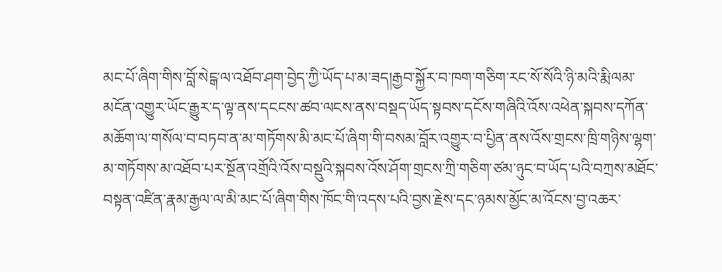མང་པོ་ཞིག་གིས་བློ་སེངྒ་ལ་འཐོབ་ཤག་བྱེད་ཀྱི་ཡོད་པ་མ་ཟད།རྒྱབ་སྐྱོར་བ་ཁག་གཅིག་རང་སོ་སོའི་ཉི་མའི་རྨི་ལམ་མངོན་འགྱུར་ཡོང་རྒྱུར་ད་ལྟ་ནས་དངངས་ཚབ་ལངས་ནས་བསྡད་ཡོད་སྟབས་དངོས་གཞིའི་འོས་འཕེན་སྐབས་དཀོན་མཆོག་ལ་གསོལ་བ་བཏབ་ན་མ་གཏོགས་མི་མང་པོ་ཞིག་གི་བསམ་བློར་འགྱུར་བ་པྱིན་ནས་འོས་གྲངས་ཁྲི་གཉིས་ལྷག་མ་གཏོགས་མ་འཐོབ་པར་སྔོན་འགྲོའི་འོས་བསྡུའི་སྐབས་འོས་ཤོག་གྲངས་ཀྲི་གཅིག་ཙམ་ཉུང་བ་ཡོད་པའི་བཀྲས་མཐོང་བསྟན་འཛིན་རྣམ་རྒྱལ་ལ་མི་མང་པོ་ཞིག་གིས་ཁོང་གི་འདས་པའི་བྱས་རྗེས་དང་ཉམས་མྱོང་མ་འོངས་བྱ་འཆར་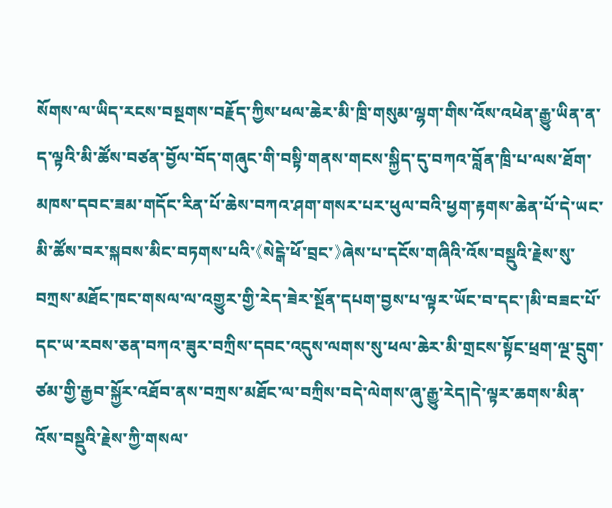སོགས་ལ་ཡིད་རངས་བསྔགས་བརྗོད་ཀྱིས་ཕལ་ཆེར་མི་ཁྲི་གསུམ་ལྷག་གིས་འོས་འཕེན་རྒྱུ་ཡིན་ན་ད་ལྟའི་མི་ཚོས་བཙན་བྱོལ་བོད་གཞུང་གི་བསྟི་གནས་གངས་སྐྱིད་དུ་བཀའ་བློན་ཁྲི་པ་ལས་ཐོག་མཁས་དབང་ཟམ་གདོང་རིན་པོ་ཆེས་བཀའ་ཤག་གསར་པར་ཕུལ་བའི་ཕྱག་རྟགས་ཆེན་པོ་དེ་ཡང་མི་ཚོས་བར་སྐབས་མིང་བཏགས་པའི་《སེངྒེ་ཕོ་བྲང་》ཞེས་པ་དངོས་གཞིའི་འོས་བསྡུའི་རྗེས་སུ་བཀྲས་མཐོང་ཁང་གསལ་ལ་འགྱུར་གྱི་རེད་ཟེར་སྔོན་དཔག་བྱས་པ་ལྟར་ཡོང་བ་དང་།མི་བཟང་པོ་དང་ཡ་རབས་ཅན་བཀའ་ཟུར་བཀྲིས་དབང་འདུས་ལགས་སུ་ཕལ་ཆེར་མི་གྲངས་སྟོང་ཕྲག་ལྔ་དྲུག་ཙམ་གྱི་རྒྱབ་སྐྱོར་འཐོབ་ནས་བཀྲས་མཐོང་ལ་བཀྲིས་བདེ་ལེགས་ཞུ་རྒྱུ་རེད།དེ་ལྟར་ཆགས་མིན་འོས་བསྡུའི་རྗེས་ཀྱི་གསལ་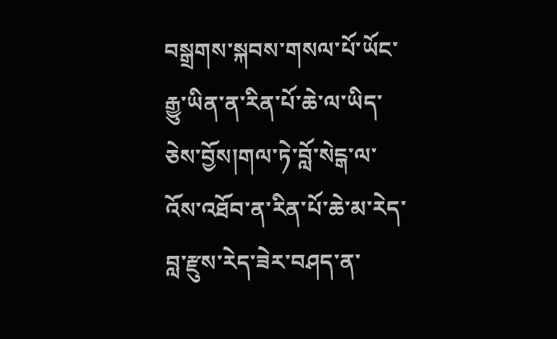བསྒྲགས་སྐབས་གསལ་པོ་ཡོང་རྒྱུ་ཡིན་ན་རིན་པོ་ཆེ་ལ་ཡིད་ཅེས་བྱོས།གལ་ཏེ་བློ་སེངྒ་ལ་འོས་འཐོབ་ན་རིན་པོ་ཆེ་མ་རེད་བླ་རྫུས་རེད་ཟེར་བཤད་ན་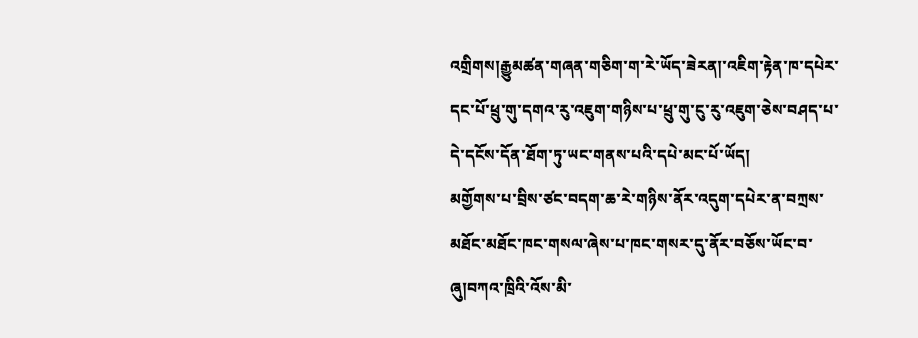འགྲིགས།རྒྱུམཚན་གཞན་གཅིག་ག་རེ་ཡོད་ཟེརན།་འཇིག་རྟེན་ཁ་དཔེར་དང་པོ་ཕྲུ་གུ་དགའ་རུ་འཇུག་གཉིས་པ་ཕྲུ་གུ་ངུ་རུ་འཇུག་ཅེས་བཤད་པ་དེ་དངོས་དོན་ཐོག་ཏུ་ཡང་གནས་པའི་དཔེ་མང་པོ་ཡོད།
མགྱོགས་པ་བྲིས་ཙང་བདག་ཆ་རེ་གཉིས་ནོར་འདུག་དཔེར་ན་བཀྲས་མཐོང་མཐོང་ཁང་གསལ་ཞེས་པ་ཁང་གསར་དུ་ནོར་བཅོས་ཡོང་བ་ཞུ།བཀའ་ཁྲིའི་འོས་མི་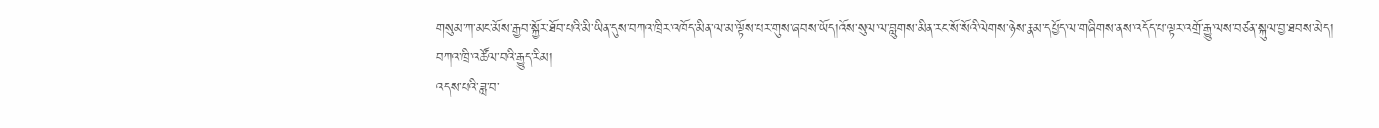གསུམ་ཀ་མང་མོས་རྒྱབ་སྐྱོར་ཐོབ་པའི་མི་ཡིན་དུས་བཀའ་ཁྲིར་འཁོད་མིན་ལ་མ་ལྟོས་པར་གུས་ཞབས་ཡོད།འོས་སུལ་ལ་བླུགས་མིན་རང་སོ་སོའི་ལེགས་ཉེས་རྣམ་དཔྱོད་ལ་གཞིགས་ནས་འདོད་པ་ལྟར་འགྲོ་རྒྱུ་ལས་བཙན་སྐུལ་བྱ་ཐབས་མེད།
བཀའ་ཁྲི་འཚོལ་བའི་རྒྱུད་རིམ།
འདས་པའི་ཟླ་བ་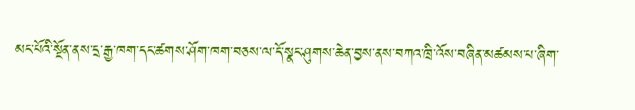མང་པོའི་སྔོན་ནས་དྲ་རྒྱ་ཁག་དང་ཚགས་ཤོག་ཁག་བཅས་ལ་དོ་སྣང་ཤུགས་ཆེན་བྱས་ནས་བཀའ་ཁྲི་འོས་བཞིན་མཚམས་པ་ཞིག་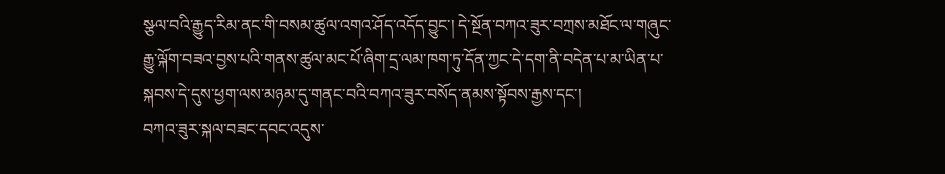སྩལ་བའི་རྒྱུད་རིམ་ནང་གི་བསམ་ཚུལ་འགའ་ཤོད་འདོད་བྱུང་། དེ་སྔོན་བཀའ་ཟུར་བཀྲས་མཐོང་ལ་གཞུང་རྒྱུ་ལྐོག་བཟའ་བྱས་པའི་གནས་ཚུལ་མང་པོ་ཞིག་དྲ་ལམ་ཁག་ཏུ་དོན་ཀྱང་དེ་དག་ནི་བདེན་པ་མ་ཡིན་པ་སྐབས་དེ་དུས་ཕྱག་ལས་མཉམ་དུ་གནང་བའི་བཀའ་ཟུར་བསོད་ནམས་སྟོབས་རྒྱས་དང་།
བཀའ་ཟུར་སྐལ་བཟང་དབང་འདུས་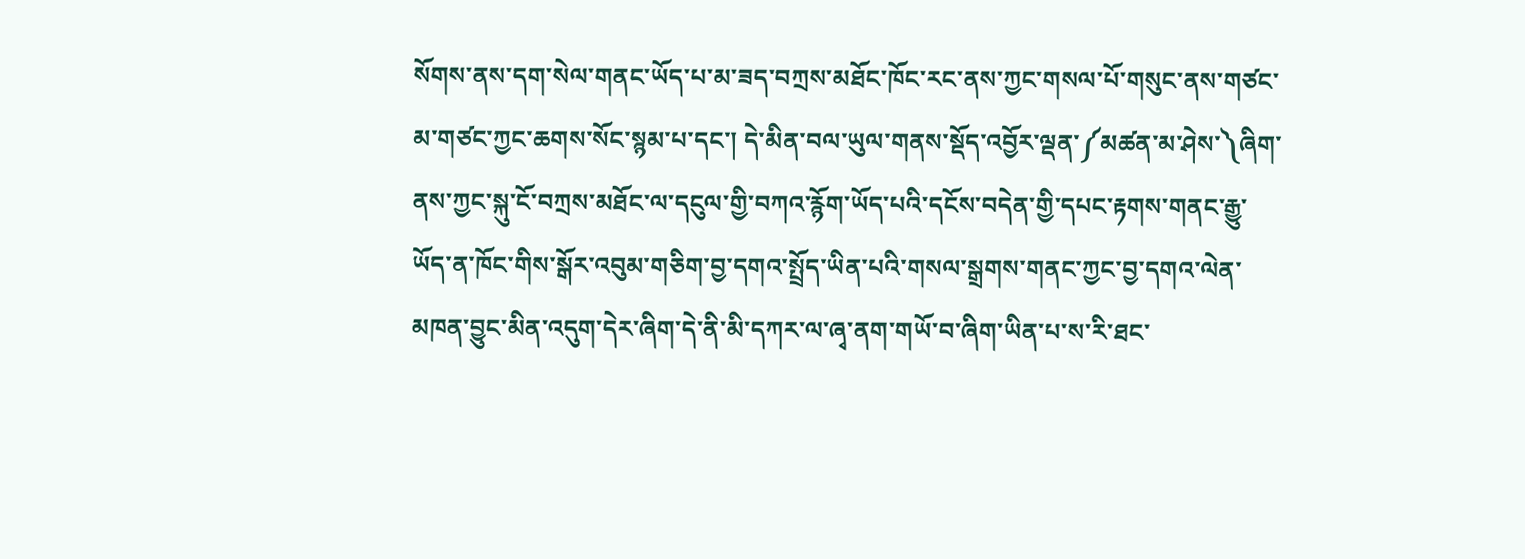སོགས་ནས་དག་སེལ་གནང་ཡོད་པ་མ་ཟད་བཀྲས་མཐོང་ཁོང་རང་ནས་ཀྱང་གསལ་པོ་གསུང་ནས་གཙང་མ་གཙང་ཀྱང་ཆགས་སོང་སྙམ་པ་དང་། དེ་མིན་བལ་ཡུལ་གནས་སྡོད་འབྱོར་ལྡན་༼མཚན་མ་ཤེས་༽ཞིག་ནས་ཀྱང་སྐུ་ངོ་བཀྲས་མཐོང་ལ་དངུལ་གྱི་བཀའ་རྙོག་ཡོད་པའི་དངོས་བདེན་གྱི་དཔང་རྟགས་གནང་རྒྱུ་ཡོད་ན་ཁོང་གིས་སྒོར་འབུམ་གཅིག་བྱ་དགའ་སྤྲོད་ཡིན་པའི་གསལ་སྒྲགས་གནང་ཀྱང་བྱ་དགའ་ལེན་མཁན་བྱུང་མིན་འདུག་དེར་ཞིག་དེ་ནི་མི་དཀར་ལ་ཞྭ་ནག་གཡོ་བ་ཞིག་ཡིན་པ་ས་རི་ཐང་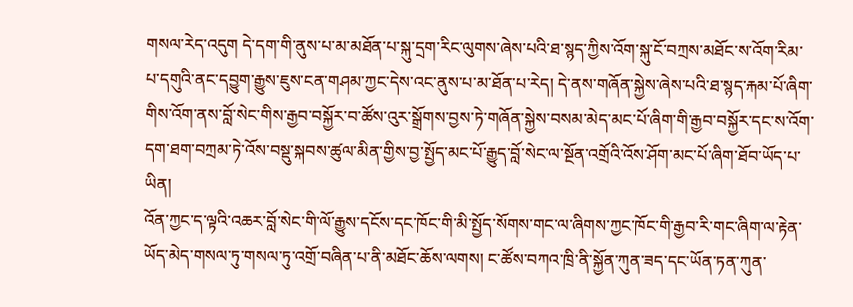གསལ་རེད་འདུག དེ་དག་གི་ནུས་པ་མ་མཐོན་པ་སྐུ་དྲག་རིང་ལུགས་ཞེས་པའི་ཐ་སྙད་ཀྱིས་འོག་སྐུ་ངོ་བཀྲས་མཐོང་ས་འོག་རིམ་པ་དགུའི་ནང་དབྱུག་རྒྱུས་ཇུས་ངན་གཤམ་ཀྱང་དེས་འང་ནུས་པ་མ་ཐོན་པ་རེད། དེ་ནས་གཞོན་སྐྱེས་ཞེས་པའི་ཐ་སྙད་རྐམ་པོ་ཞིག་གིས་འོག་ནས་བློ་སེང་གིས་རྒྱབ་བསྐྱོར་བ་ཚོས་འུར་སྒྲོགས་བྱས་ཏེ་གཞོན་སྐྱེས་བསམ་མེད་མང་པོ་ཞིག་གི་རྒྱབ་བསྐྱོར་དང་ས་འོག་དག་ཐག་བཀྲམ་ཏེ་འོས་བསྡུ་སྐབས་ཚུལ་མིན་གྱིས་བྱ་སྤྱོད་མང་པོ་རྒྱུད་བློ་སེང་ལ་སྔོན་འགྲོའི་འོས་ཤོག་མང་པོ་ཞིག་ཐོབ་ཡོད་པ་ཡིན།
འོན་ཀྱང་ད་ལྟའི་འཆར་བློ་སེང་གི་ལོ་རྒྱུས་དངོས་དང་ཁོང་གི་མི་སྤྱོད་སོགས་གང་ལ་ཞིགས་ཀྱང་ཁོང་གི་རྒྱབ་རི་གང་ཞིག་ལ་རྟེན་ཡོད་མེད་གསལ་ཏུ་གསལ་ཏུ་འགྲོ་བཞིན་པ་ནི་མཐོང་ཆོས་ལགས། ང་ཚོས་བཀའ་ཁྲི་ནི་སྐྱོན་ཀུན་ཟད་དང་ཡོན་ཏན་ཀུན་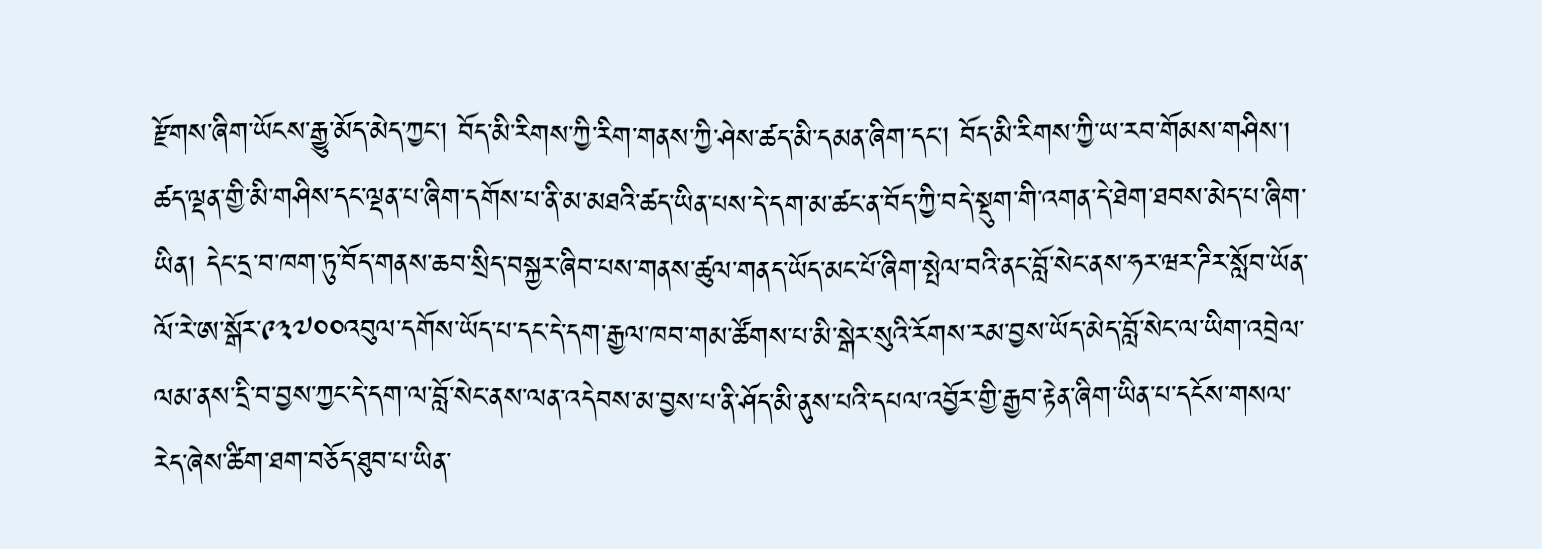རྫོགས་ཞིག་ཡོངས་རྒྱུ་མོད་མེད་ཀྱང་། བོད་མི་རིགས་ཀྱི་རིག་གནས་ཀྱི་ཤེས་ཚད་མི་དམན་ཞིག་དང་། བོད་མི་རིགས་ཀྱི་ཡ་རབ་གོམས་གཤིས་། ཚད་ལྡན་གྱི་མི་གཤིས་དང་ལྡན་པ་ཞིག་དགོས་པ་ནི་མ་མཐའི་ཚད་ཡིན་པས་དེ་དག་མ་ཚང་ན་བོད་ཀྱི་བདེ་སྡུག་གི་འགན་དེ་ཐེག་ཐབས་མེད་པ་ཞིག་ཡིན། དེང་དྲ་བ་ཁག་ཏུ་བོད་གནས་ཆབ་སྲིད་བསྐྱར་ཞིབ་པས་གནས་ཚུལ་གནད་ཡོད་མང་པོ་ཞིག་སྤེལ་བའི་ནང་བློ་སེང་ནས་ཧར་ཝར་ཌིར་སློབ་ཡོན་ལོ་རེ་ཨ་སྒོར་༩༣༧༠༠འབུལ་དགོས་ཡོད་པ་དང་དེ་དག་རྒྱལ་ཁབ་གམ་ཚོགས་པ་མི་སྒེར་སུའི་རོགས་རམ་བྱས་ཡོད་མེད་བློ་སེང་ལ་ཡིག་འབྲེལ་ལམ་ནས་དྲི་བ་བྱས་ཀྱང་དེ་དག་ལ་བློ་སེང་ནས་ལན་འདེབས་མ་བྱས་པ་ནི་ཤོད་མི་ནུས་པའི་དཔལ་འབྱོར་གྱི་རྒྱབ་རྟེན་ཞིག་ཡིན་པ་དངོས་གསལ་རེད་ཞེས་ཚིག་ཐག་བཅོད་ཐུབ་པ་ཡིན་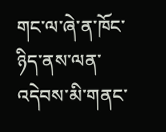གང་ལ་ཞེ་ན་ཁོང་ཉིད་ནས་ལན་འདེབས་མི་གནང་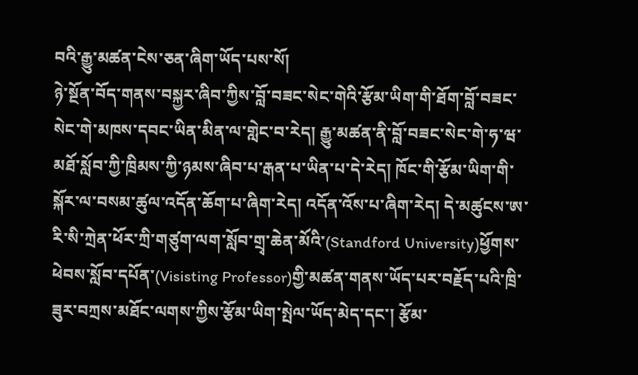བའི་རྒྱུ་མཚན་ངེས་ཅན་ཞིག་ཡོད་པས་སོ།
ཉེ་སྔོན་བོད་གནས་བསྐྱར་ཞིབ་ཀྱིས་བློ་བཟང་སེང་གེའི་རྩོམ་ཡིག་གི་ཐོག་བློ་བཟང་སེང་གེ་མཁས་དབང་ཡིན་མིན་ལ་གླེང་བ་རེད། རྒྱུ་མཚན་ནི་བློ་བཟང་སེང་གེ་ཧ་ཝ་མཐོ་སློབ་ཀྱི་ཁྲིམས་ཀྱི་ཉམས་ཞིབ་པ་རྒན་པ་ཡིན་པ་དེ་རེད། ཁོང་གི་རྩོམ་ཡིག་གི་སྐོར་ལ་བསམ་ཚུལ་འདོན་ཆོག་པ་ཞིག་རེད། འདོན་འོས་པ་ཞིག་རེད། དེ་མཚུངས་ཨ་རི་སི་ཀྲེན་ཕོར་ཀྲི་གཙུག་ལག་སློབ་གྲྭ་ཆེན་མོའི་(Standford University)ཕྱོགས་ཕེབས་སློབ་དཔོན་(Visisting Professor)གྱི་མཚན་གནས་ཡོད་པར་བརྗོད་པའི་ཁྲི་ཟུར་བཀྲས་མཐོང་ལགས་ཀྱིས་རྩོམ་ཡིག་སྤེལ་ཡོད་མེད་དང་། རྩོམ་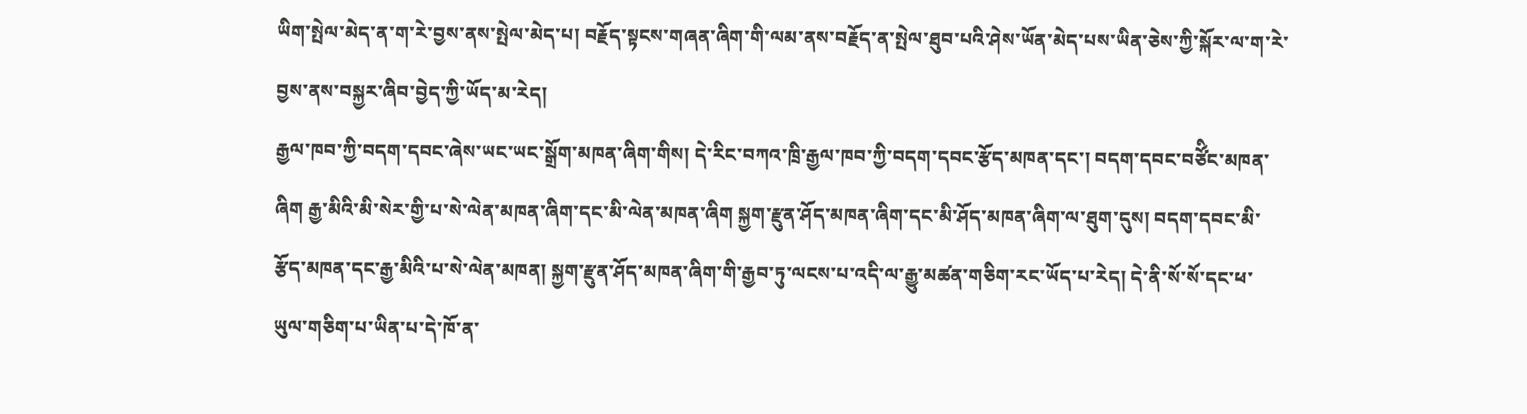ཡིག་སྤེལ་མེད་ན་ག་རེ་བྱས་ནས་སྤེལ་མེད་པ། བརྗོད་སྟངས་གཞན་ཞིག་གི་ལམ་ནས་བརྗོད་ན་སྤེལ་ཐུབ་པའི་ཤེས་ཡོན་མེད་པས་ཡིན་ཅེས་ཀྱི་སྐོར་ལ་ག་རེ་བྱས་ནས་བསྐྱར་ཞིབ་བྱེད་ཀྱི་ཡོད་མ་རེད།
རྒྱལ་ཁབ་ཀྱི་བདག་དབང་ཞེས་ཡང་ཡང་སྒྲོག་མཁན་ཞིག་གིས། དེ་རིང་བཀའ་ཁྲི་རྒྱལ་ཁབ་ཀྱི་བདག་དབང་རྩོད་མཁན་དང་། བདག་དབང་བཙོིང་མཁན་ཞིག རྒྱ་མིའི་མི་སེར་གྱི་པ་སེ་ལེན་མཁན་ཞིག་དང་མི་ལེན་མཁན་ཞིག སྐྱག་རྫུན་ཤོད་མཁན་ཞིག་དང་མི་ཤོད་མཁན་ཞིག་ལ་ཐུག་དུས། བདག་དབང་མི་རྩོད་མཁན་དང་རྒྱ་མིའི་པ་སེ་ལེན་མཁན། སྐྱག་རྫུན་ཤོད་མཁན་ཞིག་གི་རྒྱབ་ཏུ་ལངས་པ་འདི་ལ་རྒྱུ་མཚན་གཅིག་རང་ཡོད་པ་རེད། དེ་ནི་སོ་སོ་དང་ཕ་ཡུལ་གཅིག་པ་ཡིན་པ་དེ་ཁོ་ན་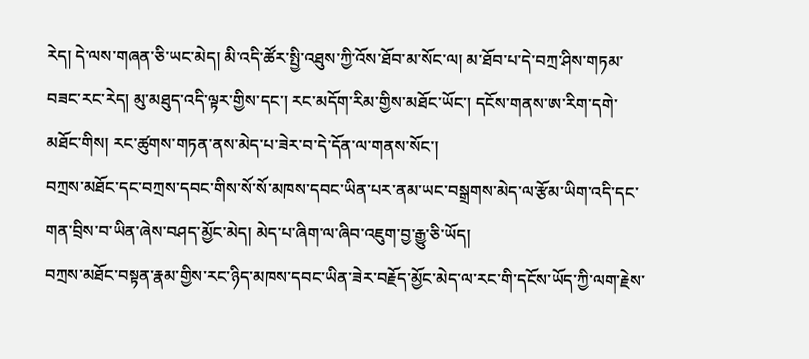རེད། དེ་ལས་གཞན་ཅི་ཡང་མེད། མི་འདི་ཚོར་སྤྱི་འཐུས་ཀྱི་འོས་ཐོབ་མ་སོང་ལ། མ་ཐོབ་པ་དེ་བཀྲ་ཤིས་གཏམ་བཟང་རང་རེད། མུ་མཐུད་འདི་ལྟར་གྱིས་དང་། རང་མདོག་རིམ་གྱིས་མཐོང་ཡོང་། དངོས་གནས་ཨ་རིག་དགེ་མཐོང་གིས། རང་ཚུགས་གཏན་ནས་མེད་པ་ཟེར་བ་དེ་དོན་ལ་གནས་སོང་།
བཀྲས་མཐོང་དང་བཀྲས་དབང་གིས་སོ་སོ་མཁས་དབང་ཡིན་པར་ནམ་ཡང་བསྒྲགས་མེད་ལ་རྩོམ་ཡིག་འདི་དང་གན་བྲིས་བ་ཡིན་ཞེས་བཤད་མྱོང་མེད། མེད་པ་ཞིག་ལ་ཞིབ་འཇུག་བྱ་རྒྱུ་ཅི་ཡོད།
བཀྲས་མཐོང་བསྟན་རྣམ་གྱིས་རང་ཉིད་མཁས་དབང་ཡིན་ཟེར་བརྗོད་མྱོང་མེད་ལ་རང་གི་དངོས་ཡོད་ཀྱི་ལག་རྗེས་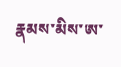རྣམས་མིས་ཨ་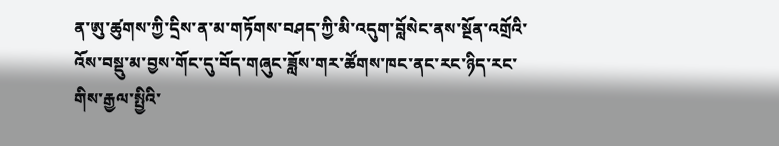ན་ཨུ་ཚུགས་ཀྱི་དྲིས་ན་མ་གཏོགས་བཤད་ཀྱི་མི་འདུག་བློསེང་ནས་སྔོན་འགྲོའི་འོས་བསྡུ་མ་བྱས་གོང་དུ་བོད་གཞུང་ཟློས་གར་ཚོགས་ཁང་ནང་རང་ཉིད་རང་གིས་རྒྱལ་སྤྱིའི་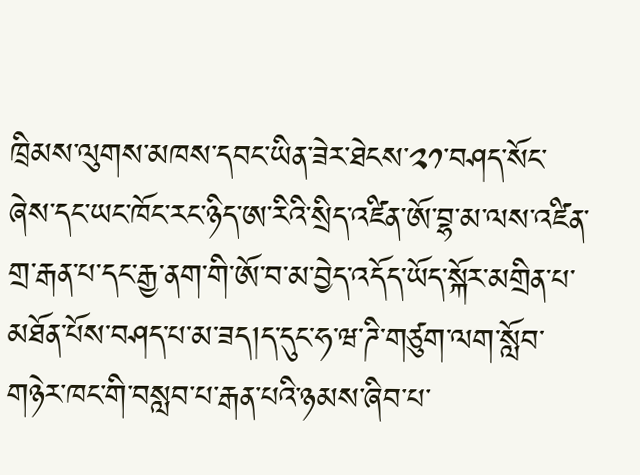ཁྲིམས་ལུགས་མཁས་དབང་ཡིན་ཟེར་ཐེངས་༢༡་བཤད་སོང་ཞེས་དང་ཡང་ཁོང་རང་ཉིད་ཨ་རིའི་སྲིད་འཛིན་ཨོ་བྷ་མ་ལས་འཛིན་གྲ་རྒན་པ་དང་རྒྱ་ནག་གི་ཨོ་བ་མ་བྱེད་འདོད་ཡོད་སྐོར་མགྲིན་པ་མཐོན་པོས་བཤད་པ་མ་ཟད།ད་དུང་ཧ་ཝ་ཌི་གཙུག་ལག་སློབ་གཉེར་ཁང་གི་བསླབ་པ་རྒན་པའི་ཉམས་ཞིབ་པ་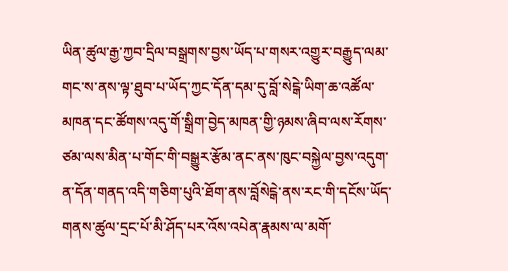ཡིན་ཚུལ་རྒྱ་ཀྱབ་དྲིལ་བསྒྲགས་བྱས་ཡོད་པ་གསར་འགྱུར་བརྒྱུད་ལམ་གང་ས་ནས་ལྟ་ཐུབ་པ་ཡོད་ཀྱང་དོན་དམ་དུ་བློ་སེངྒེ་ཡིག་ཆ་འཚོལ་མཁན་དང་ཚོགས་འདུ་གོ་སྒྲིག་བྱེད་མཁན་གྱི་ཉམས་ཞིབ་ལས་རོགས་ཙམ་ལས་མིན་པ་གོང་གི་བསྒྱུར་རྩོམ་ནང་ནས་ཁུང་བསྐྱེལ་བྱས་འདུག་ན་དོན་གནད་འདི་གཅིག་པུའི་ཐོག་ནས་བློསེངྒེ་ནས་རང་གི་དངོས་ཡོད་གནས་ཚུལ་དྲང་པོ་མི་ཤོད་པར་འོས་འཔེན་རྣམས་ལ་མགོ་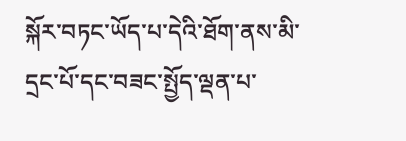སྐོར་བཏང་ཡོད་པ་དེའི་ཐོག་ནས་མི་དྲང་པོ་དང་བཟང་སྤྱོད་ལྡན་པ་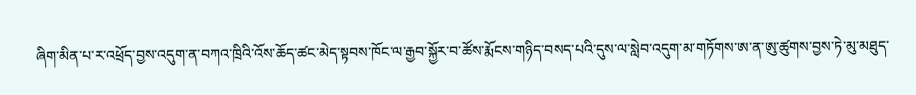ཞིག་མིན་པ་ར་འཕྲོད་བྱས་འདུག་ན་བཀའ་ཁྲིའི་འོས་ཆོད་ཚང་མེད་སྟབས་ཁོང་ལ་རྒྱབ་སྐྱོར་བ་ཚོས་རྨོངས་གཉིད་བསད་པའི་དུས་ལ་སླེབ་འདུག་མ་གཏོགས་ཨ་ན་ཨུ་ཚུགས་བྱས་ཏེ་མུ་མཐུད་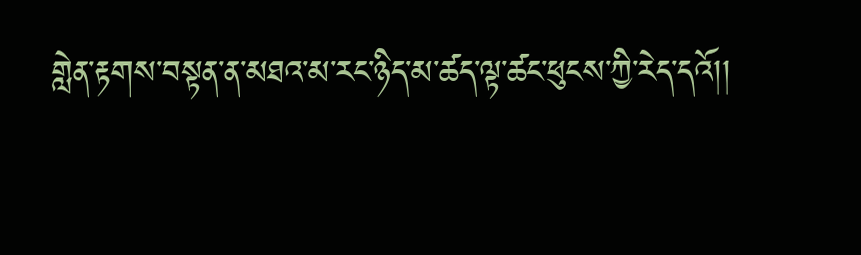གླེན་རྟགས་བསྟན་ན་མཐའ་མ་རང་ཉིད་མ་ཚད་ལྟ་ཚང་ཕུངས་ཀྱི་རེད་དའོ།།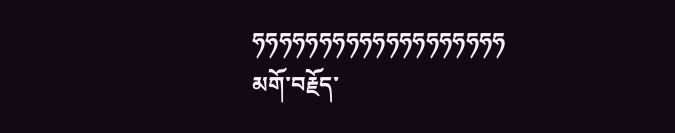ཧཧཧཧཧཧཧཧཧཧཧཧཧཧཧཧཧཧཧ
མགོ་བརྗོད་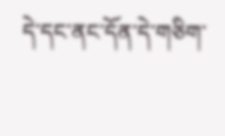དེ་དང་ནང་དོན་དེ་གཅིག་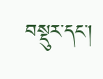བསྡུར་དང་།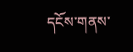དངོས་གནས་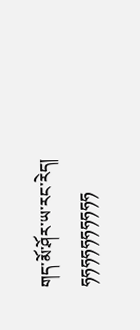གད་མོ་ཤོར་ཡ་རང་རེད། ཧཧཧཧཧཧཧཧཧཧ